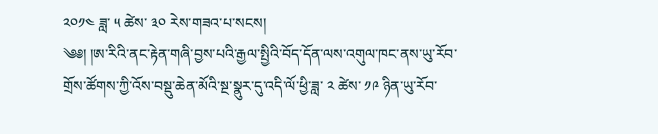༢༠༡༤ ཟླ་ ༥ ཚེས་ ༣༠ རེས་གཟའ་པ་སངས།
༄༅། །ཨ་རིའི་ནང་རྟེན་གཞི་བྱས་པའི་རྒྱལ་སྤྱིའི་བོད་དོན་ལས་འགུལ་ཁང་ནས་ཡུ་རོབ་གྲོས་ཚོགས་ཀྱི་འོས་བསྡུ་ཆེན་མོའི་སྔ་སྣུར་དུ་འདི་ལོ་ཕྱི་ཟླ་ ༢ ཚེས་ ༡༩ ཉིན་ཡུ་རོབ་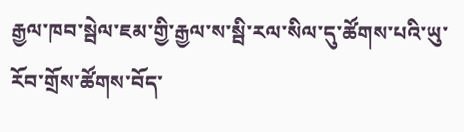རྒྱལ་ཁབ་སྦེལ་ཇམ་གྱི་རྒྱལ་ས་སྦི་རལ་སིལ་དུ་ཚོགས་པའི་ཡུ་རོབ་གྲོས་ཚོགས་བོད་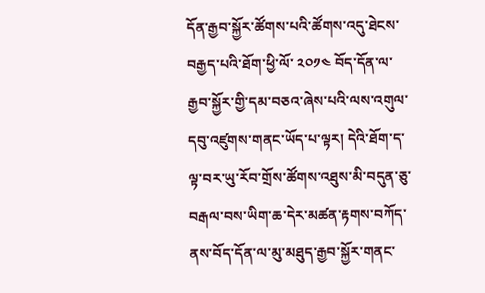དོན་རྒྱབ་སྐྱོར་ཚོགས་པའི་ཚོགས་འདུ་ཐེངས་བརྒྱད་པའི་ཐོག་ཕྱི་ལོ་ ༢༠༡༤ བོད་དོན་ལ་རྒྱབ་སྐྱོར་གྱི་དམ་བཅའ་ཞེས་པའི་ལས་འགུལ་དབུ་འཛུགས་གནང་ཡོད་པ་ལྟར། དེའི་ཐོག་ད་ལྟ་བར་ཡུ་རོབ་གྲོས་ཚོགས་འཐུས་མི་བདུན་ཅུ་བརྒལ་བས་ཡིག་ཆ་དེར་མཚན་རྟགས་བཀོད་ནས་བོད་དོན་ལ་མུ་མཐུད་རྒྱབ་སྐྱོར་གནང་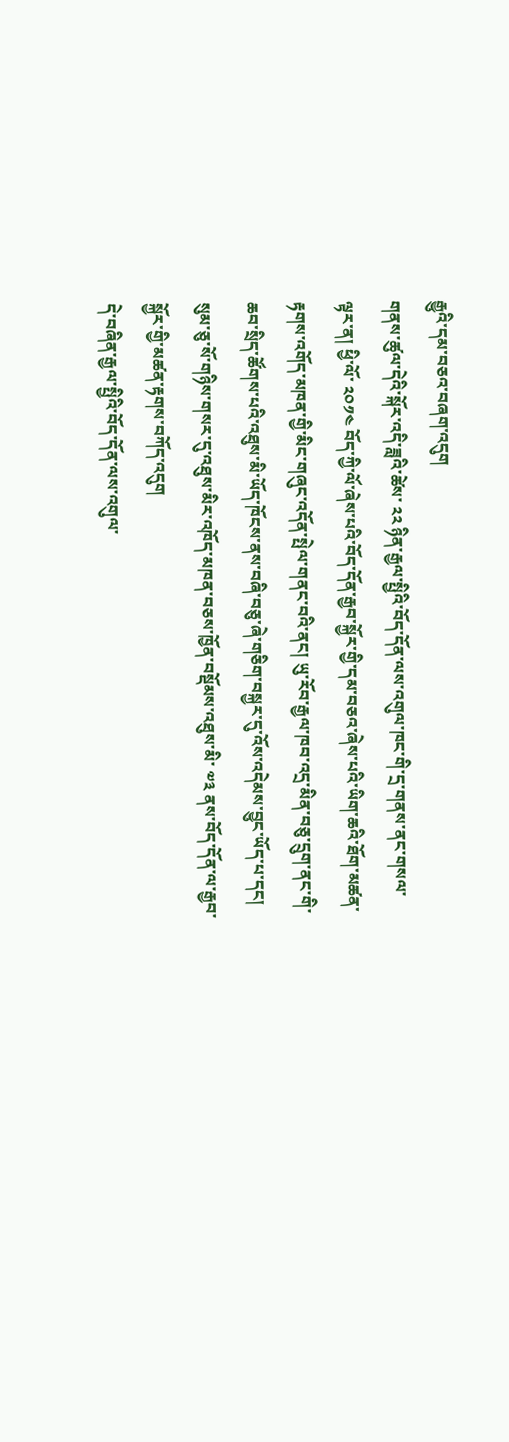རྒྱུའི་དམ་བཅའ་བཞག་འདུག
གནས་ཚུལ་དེའི་སྐོར་འདི་ཟླའི་ཚེས་ ༢༢ ཉིན་རྒྱལ་སྤྱིའི་བོད་དོན་ལས་འགུལ་ཁང་གི་དྲ་གནས་ནང་གསལ་ལྟར་ན། ཕྱི་ལོ་ ༢༠༡༤ བོད་ཀྱི་ལོ་ཞེས་པའི་བོད་དོན་རྒྱབ་སྐྱོར་གྱི་དམ་བཅའ་ཞེས་པའི་ཡིག་ཆའི་ཐོག་མཚན་རྟགས་འགོད་མཁན་གྱི་མིང་གཞུང་འདོན་སྤེལ་གནང་བའི་ནང། ཡུ་རོབ་རྒྱལ་ཁབ་འདྲ་མིན་བཅུ་དྲུག་ནང་གི་ཆབ་སྲིད་ཚོགས་པའི་འཐུས་མི་ཡོད་ཁོངས་ནས་བཞི་བཅུ་ཞེ་གཅིག་བསྐྱར་དུ་འོས་འདེམས་བྱུང་ཡོད་པ་དང། སུམ་ཅུ་སོ་གཉིས་གསར་དུ་འཐུས་མིར་འཁོད་མཁན་བཅས་ཁྱོན་བསྡོམས་འཐུས་མི་ ༧༣ ནས་བོད་དོན་ལ་རྒྱབ་སྐྱོར་གྱི་མཚན་རྟགས་བཀོད་འདུག
དེ་བཞིན་རྒྱལ་སྤྱིའི་བོད་དོན་ལས་འགུལ་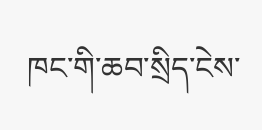ཁང་གི་ཆབ་སྲིད་ངེས་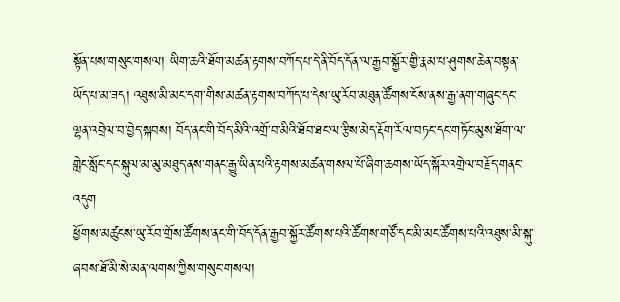སྟོན་པས་གསུང་གསལ། ཡིག་ཆའི་ཐོག་མཚན་རྟགས་བཀོད་པ་དེ་ནི་བོད་དོན་ལ་རྒྱབ་སྐྱོར་གྱི་རྣམ་པ་ཤུགས་ཆེན་བསྟན་ཡོད་པ་མ་ཟད། འཐུས་མི་མང་དག་གིས་མཚན་རྟགས་བཀོད་པ་དེས་ཡུ་རོབ་མཐུན་ཚོགས་ངོས་ནས་རྒྱ་ནག་གཞུང་དང་ལྷན་འབྲེལ་བ་བྱེད་སྐབས། བོད་ནང་གི་བོད་མིའི་འགྲོ་བ་མིའི་ཐོབ་ཐང་ལ་རྩིས་མེད་རྡོག་རོལ་བཏང་དང་གཏོང་མུས་ཐོག་ལ་གླེང་སློང་དང་སྐུལ་མ་མུ་མཐུད་ནས་གནང་རྒྱུ་ཡིན་པའི་རྟགས་མཚན་གསལ་པོ་ཞིག་ཆགས་ཡོད་སྐོར་འགྲེལ་བརྗོད་གནང་འདུག
ཕྱོགས་མཚུངས་ཡུ་རོབ་གྲོས་ཚོགས་ནང་གི་བོད་དོན་རྒྱབ་སྐྱོར་ཚོགས་པའི་ཚོགས་གཙོ་དང་མི་མང་ཚོགས་པའི་འཐུས་མི་སྐུ་ཞབས་ཐོ་མི་སེ་མན་ལགས་ཀྱིས་གསུང་གསལ།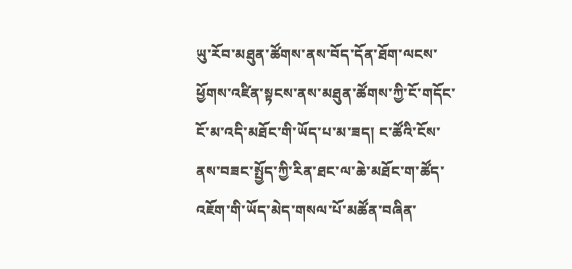ཡུ་རོབ་མཐུན་ཚོགས་ནས་བོད་དོན་ཐོག་ལངས་ཕྱོགས་འཛིན་སྟངས་ནས་མཐུན་ཚོགས་ཀྱི་ངོ་གདོང་ངོ་མ་འདི་མཐོང་གི་ཡོད་པ་མ་ཟད། ང་ཚོའི་ངོས་ནས་བཟང་སྤྱོད་ཀྱི་རིན་ཐང་ལ་ཆེ་མཐོང་ག་ཚོད་འཇོག་གི་ཡོད་མེད་གསལ་པོ་མཚོན་བཞིན་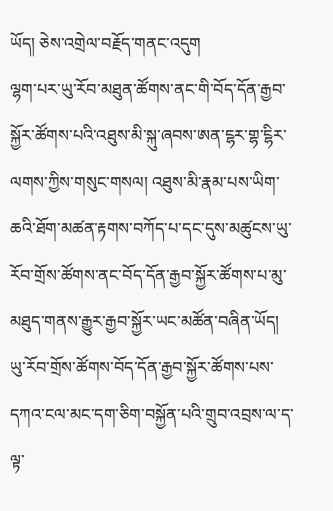ཡོད། ཅེས་འགྲེལ་བརྗོད་གནང་འདུག
ལྷག་པར་ཡུ་རོབ་མཐུན་ཚོགས་ནང་གི་བོད་དོན་རྒྱབ་སྐྱོར་ཚོགས་པའི་འཐུས་མི་སྐུ་ཞབས་ཨན་ངྷར་གྷ་ངྷིར་ལགས་ཀྱིས་གསུང་གསལ། འཐུས་མི་རྣམ་པས་ཡིག་ཆའི་ཐོག་མཚན་རྟགས་བཀོད་པ་དང་དུས་མཚུངས་ཡུ་རོབ་གྲོས་ཚོགས་ནང་བོད་དོན་རྒྱབ་སྐྱོར་ཚོགས་པ་མུ་མཐུད་གནས་རྒྱུར་རྒྱབ་སྐྱོར་ཡང་མཚོན་བཞིན་ཡོད། ཡུ་རོབ་གྲོས་ཚོགས་བོད་དོན་རྒྱབ་སྐྱོར་ཚོགས་པས་དཀའ་ངལ་མང་དག་ཅིག་བསྐྱོན་པའི་གྲུབ་འབྲས་ལ་ད་ལྟ་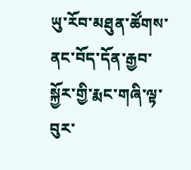ཡུ་རོབ་མཐུན་ཚོགས་ནང་བོད་དོན་རྒྱབ་སྐྱོར་གྱི་རྨང་གཞི་ལྟ་བུར་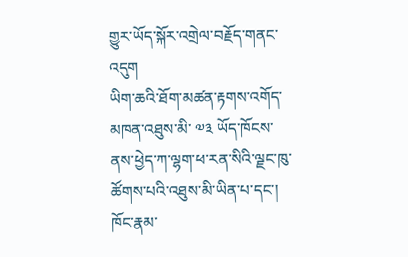གྱུར་ཡོད་སྐོར་འགྲེལ་བརྗོད་གནང་འདུག
ཡིག་ཆའི་ཐོག་མཚན་རྟགས་འགོད་མཁན་འཐུས་མི་ ༧༣ ཡོད་ཁོངས་ནས་ཕྱེད་ཀ་ལྷག་ཕ་རན་སིའི་ལྗང་ཁུ་ཚོགས་པའི་འཐུས་མི་ཡིན་པ་དང་། ཁོང་རྣམ་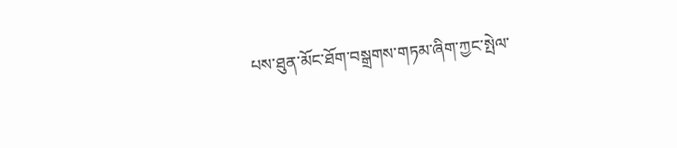པས་ཐུན་མོང་ཐོག་བསྒྲགས་གཏམ་ཞིག་ཀྱང་སྤེལ་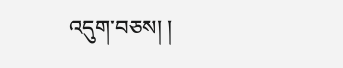འདུག་བཅས། །